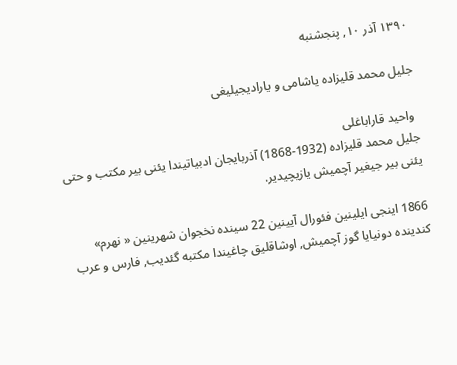۱۳۹۰ آذر ۱۰, پنجشنبه

جلیل محمد قلیزاده یاشامی و یارادیجیلیغی

 واحید قاراباغلی
جلیل محمد قلیزاده (1932-1868) آذربایجان ادبیاتیندا یئنی بیر مکتب و حتی یئنی بیر جیغیر آچمیش یازیچیدیر.

1866 اینجی ایلینین فئورال آیینین 22 سینده نخجوان شهرینین « نهرم» کندینده دونیایا گوز آچمیش, اوشاقلیق چاغیندا مکتبه گئدیب, فارس و عرب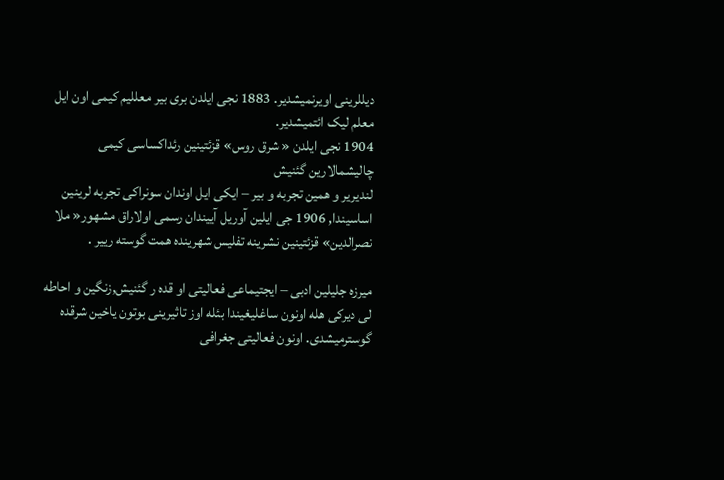دیللرینی اویرنمیشدیر. 1883 نجی ایلدن بری بیر معللیم کیمی اون ایل معلم لیک ائتمیشدیر.
1904 نجی ایلدن « شرق روس» قزئتینین رئداکساسی کیمی چالیشمالارین گئنیش
لندیریر و همین تجربه و بیر – ایکی ایل اوندان سونراکی تجربه لرینین اساسیندا, 1906 جی ایلین آوریل آییندان رسمی اولاراق مشهور« ملا نصرالدین» قزئتینین نشرینه تفلیس شهرینده همت گوسته رییر .

میرزه جلیلین ادبی – ایجتیماعی فعالیتی او قده ر گئنیش,زنگین و احاطه لی دیرکی هله اونون ساغلیغیندا بئله اوز تاثیرینی بوتون یاخین شرقده گوسترمیشدی. اونون فعالیتی جغرافی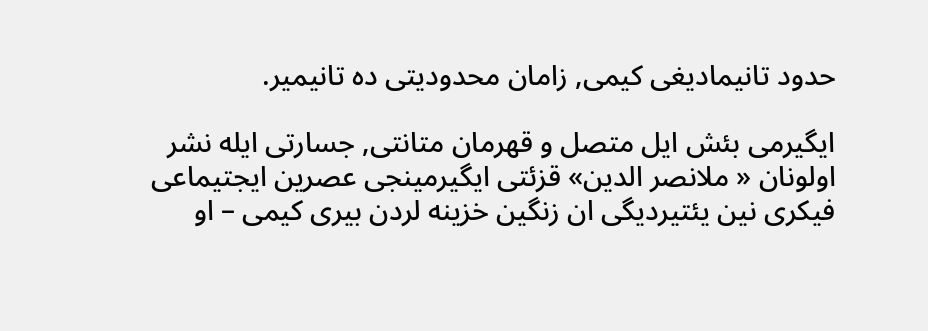حدود تانیمادیغی کیمی, زامان محدودیتی ده تانیمیر.

ایگیرمی بئش ایل متصل و قهرمان متانتی, جسارتی ایله نشر اولونان « ملانصر الدین» قزئتی ایگیرمینجی عصرین ایجتیماعی فیکری نین یئتیردیگی ان زنگین خزینه لردن بیری کیمی – او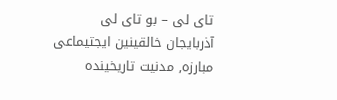تای لی – بو تای لی آذربایجان خالقینین ایجتیماعی مبارزه, مدنیت تاریخینده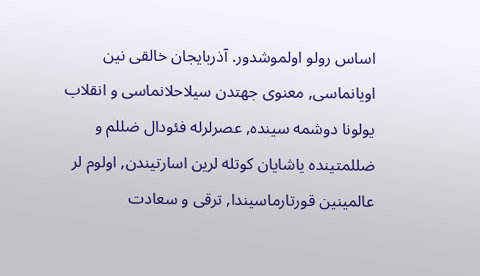اساس رولو اولموشدور. آذربایجان خالقی نین اویانماسی, معنوی جهتدن سیلاحلانماسی و انقلاب یولونا دوشمه سینده, عصرلرله فئودال ضللم و ضللمتینده یاشایان کوتله لرین اسارتیندن, اولوم لر عالمینین قورتارماسیندا, ترقی و سعادت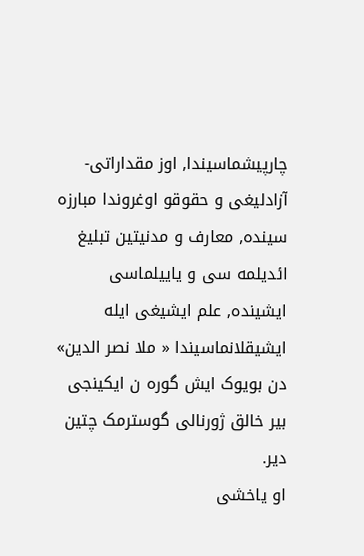چارپیشماسیندا, اوز مقداراتی-آزادلیغی و حقوقو اوغروندا مبارزه سینده, معارف و مدنیتین تبلیغ ائدیلمه سی و یاییلماسی ایشینده, علم ایشیغی ایله ایشیقلانماسیندا « ملا نصر الدین» دن بویوک ایش گوره ن ایکینجی بیر خالق ژورنالی گوسترمک چتین دیر.
او یاخشی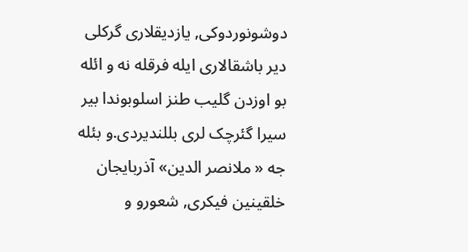دوشونوردوکی, یازدیقلاری گرکلی دیر باشقالاری ایله فرقله نه و ائله بو اوزدن گلیب طنز اسلوبوندا بیر سیرا گئرچک لری بللندیردی.و بئله جه « ملانصر الدین» آذربایجان خلقینین فیکری, شعورو و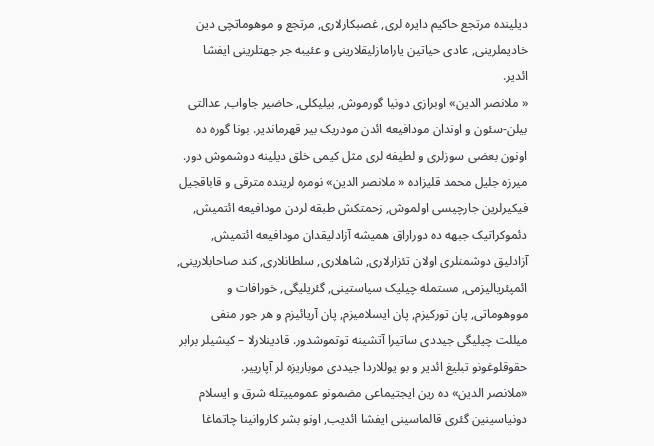دیلینده مرتجع حاکیم دایره لری, غصبکارلاری, مرتجع و موهوماتچی دین خادیملرینی, عادی حیاتین یارامازلیقلارینی و عئیبه جر جهتلرینی ایفشا ائدیر.
« ملانصر الدین» اوبرازی دونیا گورموش, بیلیکلی, حاضیر جاواب, عدالتی بیلن-سئون و اوندان مودافیعه ائدن مودریک بیر قهرماندیر. بونا گوره ده اونون بعضی سوزلری و لطیفه لری مثل کیمی خلق دیلینه دوشموش دور.
میرزه جلیل محمد قلیزاده « ملانصر الدین» نومره لرینده مترقی و قاباقجیل فیکیرلرین جارچیسی اولموش, زحمتکش طبقه لردن مودافیعه ائتمیش, دئموکراتیک جبهه ده دوراراق همیشه آزادلیقدان مودافیعه ائتمیش, آزادلیق دوشمنلری اولان تئزارلاری, شاهلاری, سلطانلاری, کند صاحابلارینی, ائمپئریالیزمی, مستمله چیلیک سیاستینی, گئریلیگی, خورافات و مووهوماتی, پان تورکیزم, پان ایسلامیزم, پان آریائیزم و هر جور منفی میللت چیلیگی جیددی ساتیرا آتشینه توتموشدور. قادینلارلا – کیشیلر برابر حقوقلوغونو تبلیغ ائدیر و بو یوللاردا جیددی موباریزه لر آپارییر.
«ملانصر الدین» ده رین ایجتیماعی مضمونو عمومییتله شرق و ایسلام دونیاسینین گئری قالماسینی ایفشا ائدیب, اونو بشر کاروانینا چاتماغا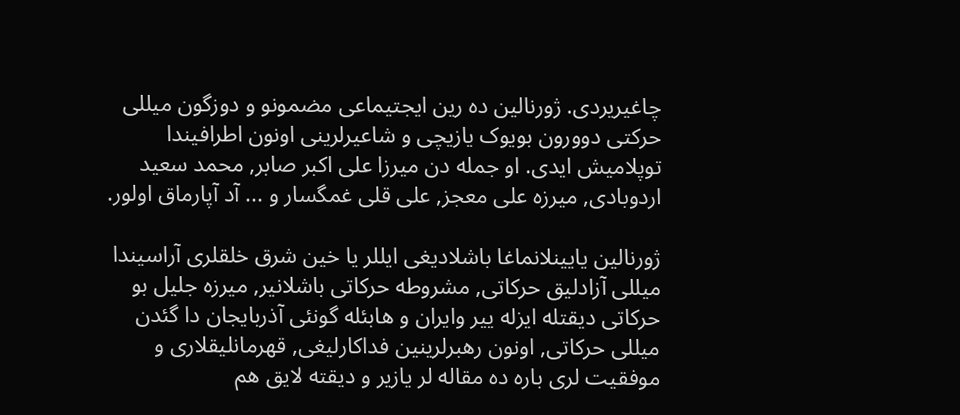چاغیریردی. ژورنالین ده رین ایجتیماعی مضمونو و دوزگون میللی حرکتی دوورون بویوک یازیچی و شاعیرلرینی اونون اطرافیندا توپلامیش ایدی. او جمله دن میرزا علی اکبر صابر, محمد سعید اردوبادی, میرزه علی معجز, علی قلی غمگسار و ... آد آپارماق اولور.

ژورنالین یایینلانماغا باشلادیغی ایللر یا خین شرق خلقلری آراسیندا میللی آزادلیق حرکاتی, مشروطه حرکاتی باشلانیر, میرزه جلیل بو حرکاتی دیقتله ایزله ییر وایران و هابئله گونئی آذربایجان دا گئدن میللی حرکاتی, اونون رهبرلرینین فداکارلیغی, قهرمانلیقلاری و موفقیت لری باره ده مقاله لر یازیر و دیقته لایق هم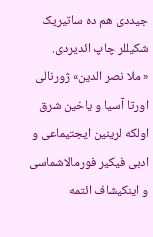جیددی هم ده ساتیریک شکیللر چاپ ائدیردی.
« ملا نصر الدین» ژورنالی اورتا آسیا و یاخین شرق اولکه لرینین ایجتیماعی و ادبی فیکیر فورمالاشماسی و اینکیشاف ائتمه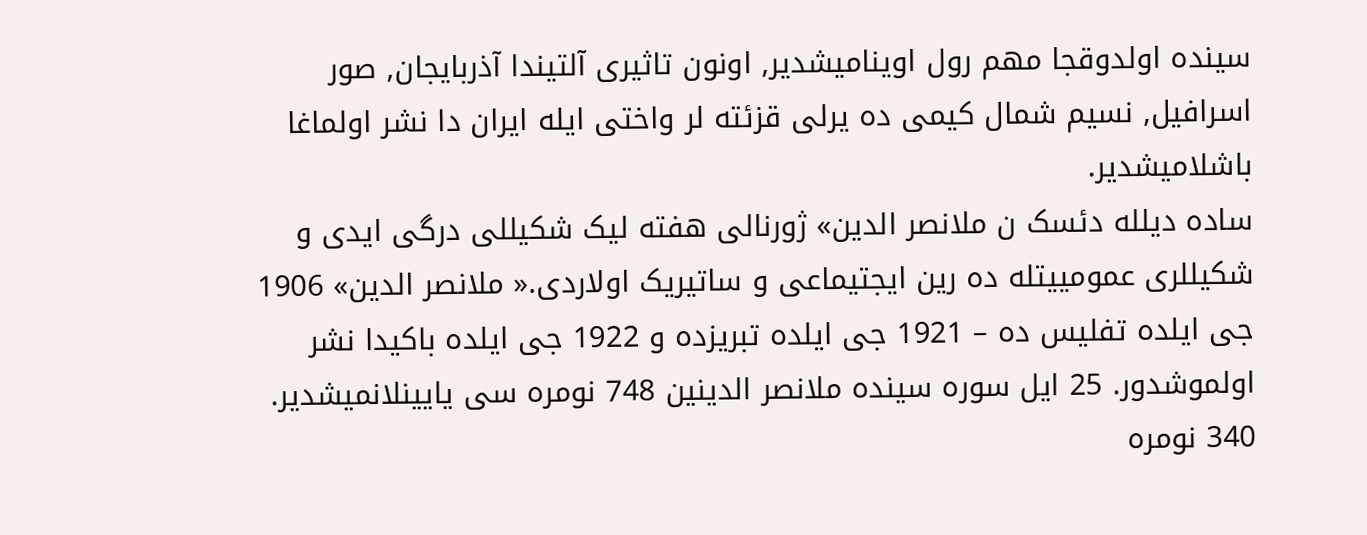سینده اولدوقجا مهم رول اوینامیشدیر, اونون تاثیری آلتیندا آذربایجان, صور اسرافیل, نسیم شمال کیمی ده یرلی قزئته لر واختی ایله ایران دا نشر اولماغا باشلامیشدیر.
ساده دیلله دئسک ن ملانصر الدین» ژورنالی هفته لیک شکیللی درگی ایدی و شکیللری عمومییتله ده رین ایجتیماعی و ساتیریک اولاردی.« ملانصر الدین» 1906 جی ایلده تفلیس ده – 1921 جی ایلده تبریزده و 1922 جی ایلده باکیدا نشر اولموشدور. 25 ایل سوره سینده ملانصر الدینین 748 نومره سی یایینلانمیشدیر. 340 نومره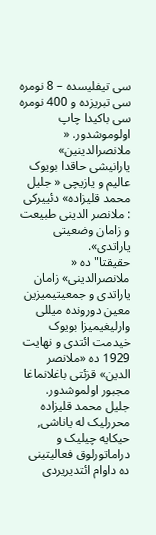سی تیفلیسده – 8 نومره سی تبریزده و 400 نومره سی باکیدا چاپ اولوموشدور. « ملانصرالدینین» یارانیشی حاقدا بویوک عالیم و یازیچی « جلیل محمد قلیزاده» دئییرکی : ملانصر الدینی طبیعت و زامان وضعیتی یاراتدی».
حقیقتا" ده « ملانصرالدینی» زامان یاراتدی و جمعیتیمیزین معین دورونده میللی وارلیغیمیزا بویوک خیدمت ائتدی و نهایت 1929 ده «ملانصر الدین» قزئتی باغلانماغا مجبور اولموشدور.
جلیل محمد قلیزاده محررلیک له یاناشی, حیکایه چیلیک و دراماتورلوق فعالیتینی ده داوام ائتدیریردی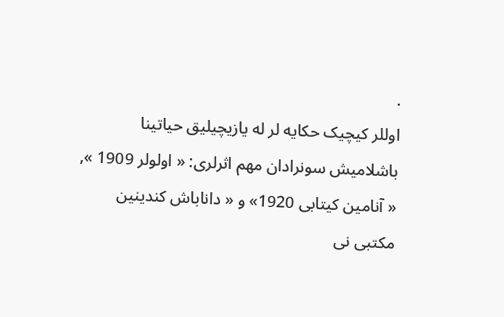.
اوللر کیچیک حکایه لر له یازیچیلیق حیاتینا باشلامیش سونرادان مهم اثرلری: « اولولر 1909 », « آنامین کیتابی 1920» و « داناباش کندینین مکتبی نی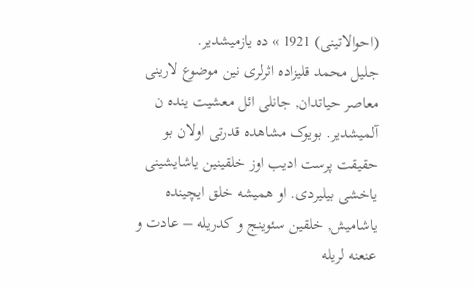(احوالاتینی) 1921 » ده یازمیشدیر.
جلیل محمد قلیزاده اثرلری نین موضوع لارینی معاصر حیاتدان, جانلی ائل معشیت ینده ن آلمیشدیر. بویوک مشاهده قدرتی اولان بو حقیقت پرست ادیب اوز خلقینین یاشایشینی یاخشی بیلیردی. او همیشه خلق ایچینده یاشامیش, خلقین سئوینج و کدریله – عادت و عنعنه لریله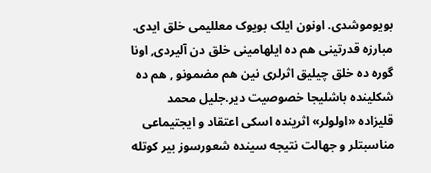بویوموشدی. اونون ایلک بویوک معللیمی خلق ایدی. مبارزه قدرتینی هم ده ایلهامینی خلق دن آلیردی, اونا گوره ده خلق چیلیق اثرلری نین هم مضمونو , هم ده شکلینده باشلیجا خصوصیت دیر.جلیل محمد قلیزاده «اولولر» اثرینده اسکی اعتقاد و ایجتیماعی مناسبتلر و جهالت نتیجه سینده شعورسوز بیر کوتله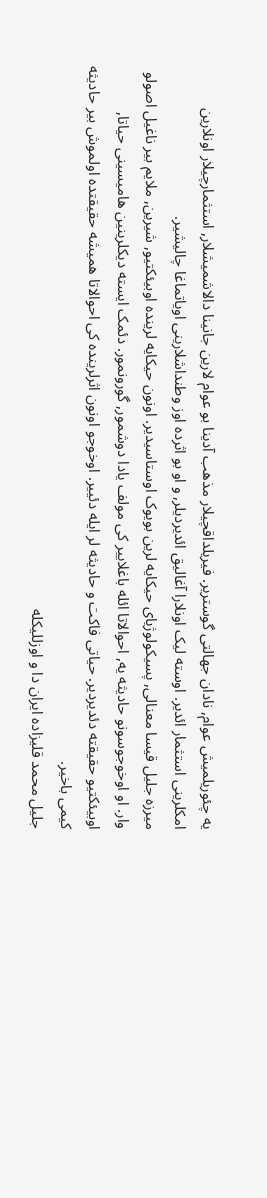یه چئوریلمیش عوام, نادان جهالتی گوستریر. فیریلداقچیلار مذهب آدینا بو عوام لارین جانینا دالاشمیشلار, استثمارچیلار اونلارین امکلرینی استثمار ائدیر. اوسته لیک اونلارا آغالیق ائدیردیلر, و او بو اثرده اوز وطنداشلارینی اویاتماغا چالیشیر.
میرزه جلیل قیسا معنالی, پسیکولوژیای حیکایه لرین بویوک اوستاسیدیر. اونون حیکایه لرینده اوبیئکتیو, شیرین, ملایم بیر ناغیل اصولو وار. او اوخوجوسونو حادیثه یه, احوالاتا ائله باغلاییر کی مولف یادا دوشمور, گورونمور. دئمک ایسته دیکلرینین هامیسینی حیاتا, اوبیئکتیو حقیقته دئدیردیر. حیاتی فاکت و حادیثه لر ایله دئییر. اوخوجو اونون اثرلرینده کی احوالاتا همیشه حقیقتده اولموش بیر حادیثه کیمی باخیر.
جلیل محمد قلیزاده ایران دا و اوزللیکله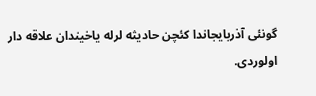گونئی آذربایجاندا کئچن حادیثه لرله یاخیندان علاقه دار اولوردی.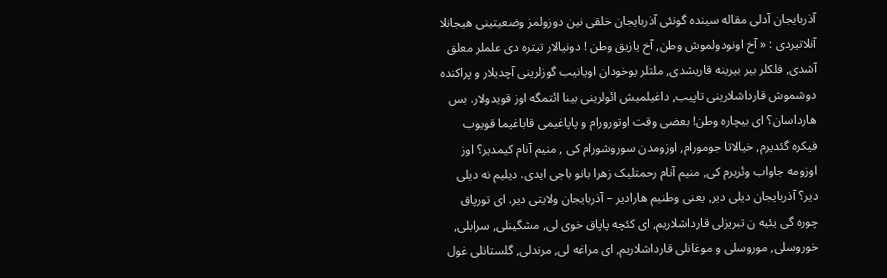آذربایجان آدلی مقاله سینده گونئی آذربایجان خلقی نین دوزولمز وضعیتینی هیجانلا آنلاتیردی : « آخ اونودولموش وطن, آخ یازیق وطن ! دونیالار تیتره دی علملر معلق آشدی, فلکلر بیر بیرینه قاریشدی, ملتلر یوخودان اویانیب گوزلرینی آچدیلار و پراکنده دوشموش قارداشلارینی تاپیب, داغیلمیش ائولرینی بینا ائتمگه اوز قویدولار. بس هارداسان؟ ای بیچاره وطن! بعضی وقت اوتورورام و پاپاغیمی قاباغیما قویوب فیکره گئدیرم, خیالاتا جومورام, اوزومدن سوروشورام کی , منیم آنام کیمدیر؟ اوز اوزومه جاواب وئریرم کی, منیم آنام رحمتلیک زهرا بانو باجی ایدی. دیلیم نه دیلی دیر؟ آذربایجان دیلی دیر, یعنی وطنیم هارادیر – آذربایجان ولایتی دیر. ای تورپاق چوره گی یئیه ن تبریزلی قارداشلاریم, ای کئچه پاپاق خوی لی, مشگینلی, سرابلی, خوروسلی, موروسلی و موغانلی قارداشلاریم, ای مراغه لی, مرندلی, گلستانلی غول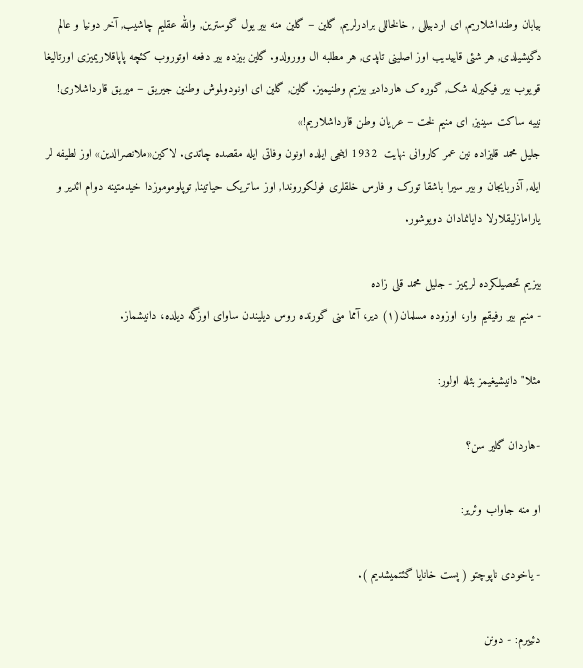بیابان وطنداشلاریم, ای اردبیللی , خالخاللی برادرلریم, گلین – گلین منه بیر یول گوسترین, والله عقلیم چاشیب, آخر دونیا و عالم دگیشیلدی, هر شئی قاییدیب اوز اصلینی تاپدی, هر مطلبه ال وورولدو. گلین بیزده بیر دفعه اوتوروب کئچه پاپاقلاریمیزی اورتالیغا قویوب بیر فیکیرله شک, گوره ک هاردادیر بیزیم وطنیمیز. گلین, گلین ای اونودولموش وطنین جیریق – میریق قارداشلاری!
نییه ساکت سینیز, ای منیم لخت – عریان وطن قارداشلاریم!»
جلیل محمد قلیزاده نین عمر کاروانی نهایت  1932 اینجی ایلده اونون وفاتی ایله مقصده چاتدی. لاکین«ملانصرالدین» اوز لطیفه لر ایله, آذربایجان و بیر سیرا باشقا تورک و فارس خلقلری فولکوروندا, اوز ساتریک حیاتینا, توپلوموموزدا خیدمتینه دوام ائدیر و یارامازلیقلارلا دایانمادان دویوشور.

بیزیم تحصیلکرده لریمیز - جلیل محمد قلی زاده
- منیم بیر رفیقیم وار، اوزوده مسلمان(۱) دیر، آمما منی گورنده روس دیلیندن ساوای اوزگه دیلده، دانیشماز.

مثلا" دانیشیغیمز بئله اولور:

-هاردان گلیر سن؟

او منه جاواب وئریر:

- یاخودی ناپوچتو ( پست خانایا گئتمیشدیم ).

دئییرم: - دونن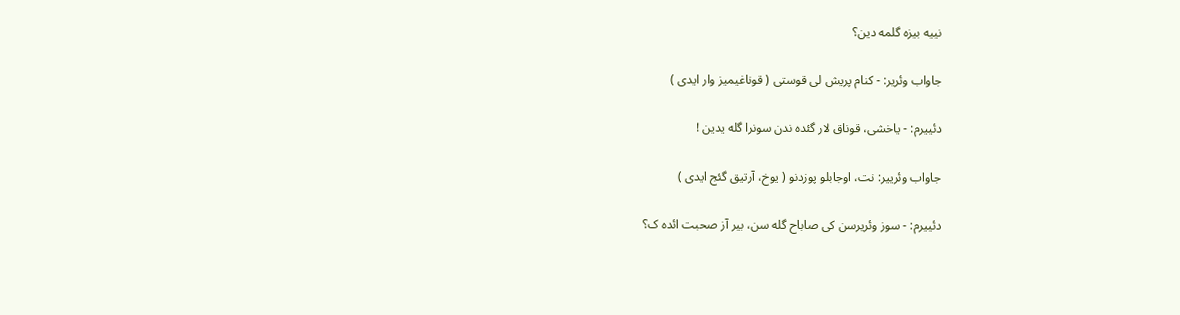نییه بیزه گلمه دین؟

جاواب وئریر: - کنام پریش لی قوستی ( قوناغیمیز وار ایدی )

دئییرم: - یاخشی، قوناق لار گئده ندن سونرا گله یدین !

جاواب وئرییر: نت، اوجابلو پوزدنو ( یوخ، آرتیق گئج ایدی )

دئییرم: - سوز وئریرسن کی صاباح گله سن، بیر آز صحبت ائده ک؟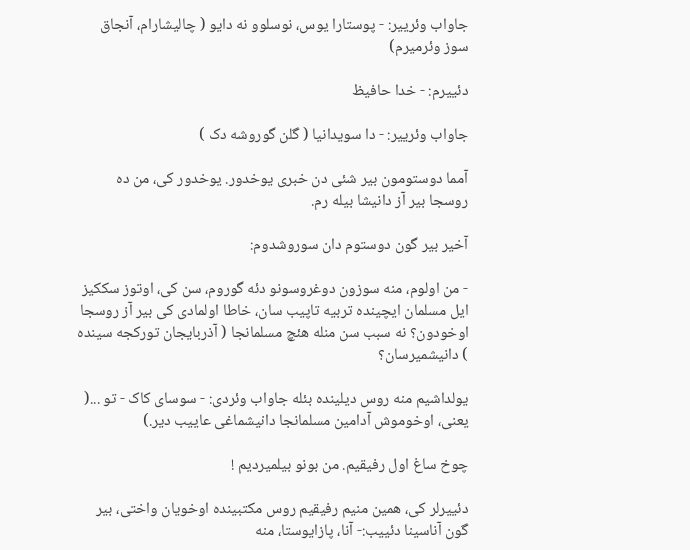جاواب وئرییر: - پوستارا یوس، نوسلوو نه دایو ( چالیشارام، آنجاق سوز وئرمیرم)

دئییرم: - خدا حافیظ

جاواب وئرییر: - دا سویدانیا ( گلن گوروشه دک )

آمما دوستومون بیر شئی دن خبری یوخدور. یوخدور کی، من ده روسجا بیر آز دانیشا بیله رم.

آخیر بیر گون دوستوم دان سوروشدوم:

- من اولوم، منه سوزون دوغروسونو دئه گوروم، سن کی، اوتوز سککیز ایل مسلمان ایچینده تربیه تاپیب سان، خاطا اولمادی کی بیر آز روسجا اوخودون؟ نه سبب سن منله هئچ مسلمانجا ( آذربایجان تورکجه سینده ) دانیشمیرسان؟

یولداشیم منه روس دیلینده بئله جاواب وئردی: - سوسای کاک - تو ...( یعنی، اوخوموش آدامین مسلمانجا دانیشماغی عاییب دیر.)

چوخ ساغ اول رفیقیم. من بونو بیلمیردیم !

دئییرلر کی، همین منیم رفیقیم روس مکتبینده اوخویان واختی، بیر گون آناسینا دئییب:- آنا، پازایوستا، منه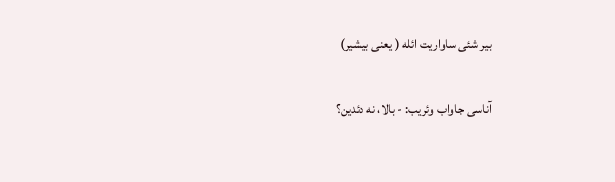بیر شئی ساواریت ائله ( یعنی بیشیر)

آناسی جاواب وئریب: - بالا، نه دئدین؟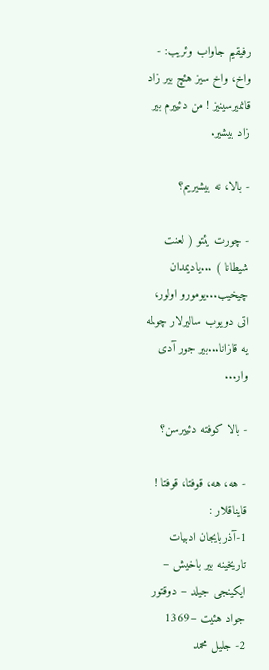رفیقیم جاواب وئریب: - واخ، واخ سیز هئچ بیر زاد قانمیرسینیز ! من دئییرم بیر زاد بیشیر.

- بالا، نه بیشیریم؟

- چورت یئتو ( لعنت شیطانا ) ...یادیمدان چیخیب...یومورو اولور، اتی دویوب سالیرلار چولمه یه قازانا...بیر جور آدی وار...

- بالا کوفته دئییرسن؟

- هه، هه، قوفتا، قوفتا !
قایناقلار :
1-آذربایجان ادبیات تاریخینه بیر باخیش – ایکینجی جیلد – دوقتور جواد هئیت –1369
2- جلیل محمد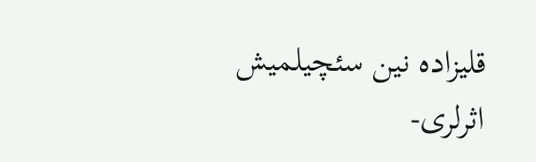قلیزاده نین سئچیلمیش اثرلری-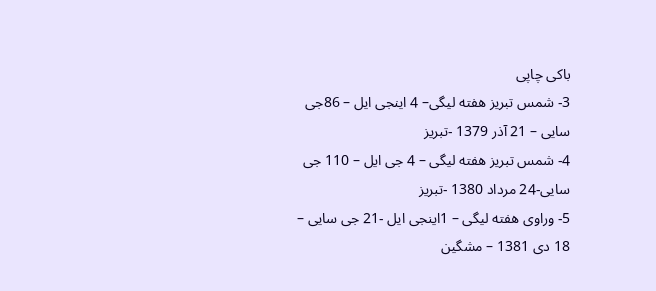باکی چاپی
3- شمس تبریز هفته لیگی– 4 اینجی ایل – 86جی سایی – 21 آذر 1379 -تبریز
4- شمس تبریز هفته لیگی – 4 جی ایل – 110 جی سایی-24 مرداد 1380 -تبریز
5- وراوی هفته لیگی – 1اینجی ایل -21 جی سایی – 18 دی 1381 – مشگین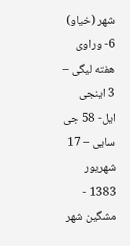شهر (خیاو)
6- وراوی هفته لیگی – 3 اینجی ایل- 58 جی سایی – 17 شهریور 1383 - مشگین شهر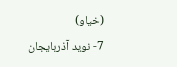(خیاو)
7- نوید آذربایجان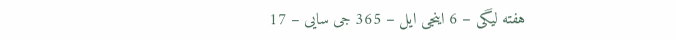هفته لیگی – 6 اینجی ایل – 365 جی سایی – 17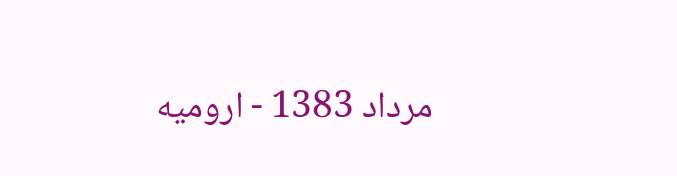مرداد 1383 - ارومیه